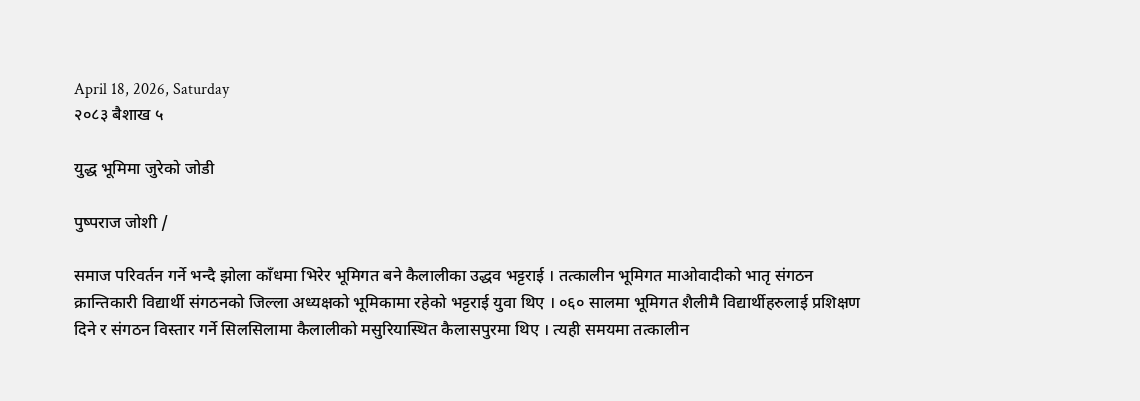April 18, 2026, Saturday
२०८३ बैशाख ५

युद्ध भूमिमा जुरेको जोडी

पुष्पराज जोशी /

समाज परिवर्तन गर्ने भन्दै झोला काँधमा भिरेर भूमिगत बने कैलालीका उद्धव भट्टराई । तत्कालीन भूमिगत माओवादीको भातृ संगठन क्रान्तिकारी विद्यार्थी संगठनको जिल्ला अध्यक्षको भूमिकामा रहेको भट्टराई युवा थिए । ०६० सालमा भूमिगत शैलीमै विद्यार्थीहरुलाई प्रशिक्षण दिने र संगठन विस्तार गर्ने सिलसिलामा कैलालीको मसुरियास्थित कैलासपुरमा थिए । त्यही समयमा तत्कालीन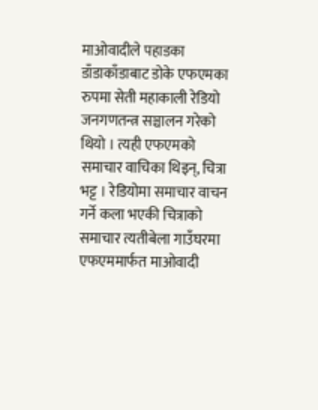माओवादीले पहाडका डाँडाकाँडाबाट डोके एफएमका रुपमा सेती महाकाली रेडियो जनगणतन्त्र सञ्चालन गरेको थियो । त्यही एफएमको समाचार वाचिका थिइन्, चित्रा भट्ट । रेडियोमा समाचार वाचन गर्ने कला भएकी चित्राको समाचार त्यतीबेला गाउँघरमा एफएममार्फत माओवादी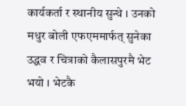कार्यकर्ता र स्थानीय सुन्थे । उनको मधुर बोली एफएममार्फत् सुनेका उद्धव र चित्राको कैलासपुरमै भेट भयो । भेटकै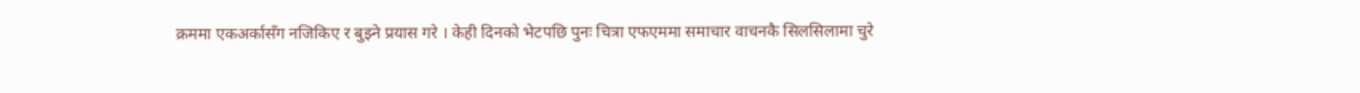क्रममा एकअर्कासँग नजिकिए र बुझ्ने प्रयास गरे । केही दिनको भेटपछि पुनः चित्रा एफएममा समाचार वाचनकै सिलसिलामा चुरे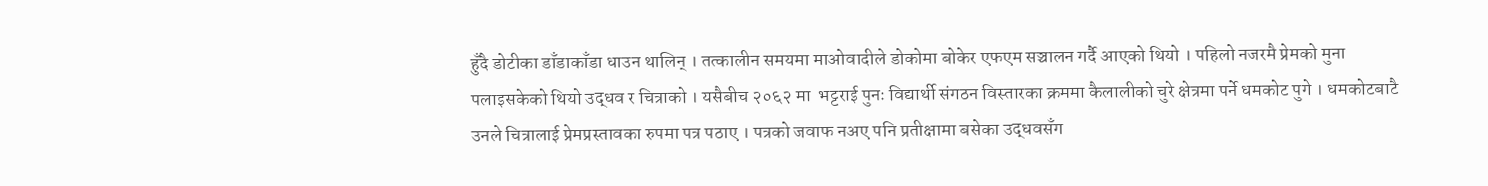हुँदै डोटीका डाँडाकाँडा धाउन थालिन् । तत्कालीन समयमा माओवादीले डोकोमा बोकेर एफएम सञ्चालन गर्दै आएको थियो । पहिलो नजरमै प्रेमको मुना पलाइसकेको थियो उद्धव र चित्राको । यसैबीच २०६२ मा  भट्टराई पुनः विद्यार्थी संगठन विस्तारका क्रममा कैलालीको चुरे क्षेत्रमा पर्ने धमकोट पुगे । धमकोटबाटै उनले चित्रालाई प्रेमप्रस्तावका रुपमा पत्र पठाए । पत्रको जवाफ नअए पनि प्रतीक्षामा बसेका उद्धवसँग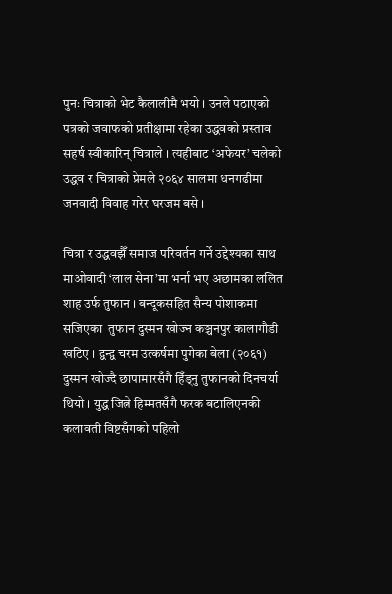पुनः चित्राको भेट कैलालीमै भयो । उनले पठाएको पत्रको जवाफको प्रतीक्षामा रहेका उद्धवको प्रस्ताव सहर्ष स्वीकारिन् चित्राले । त्यहीबाट ‘अफेयर’ चलेको उद्धव र चित्राको प्रेमले २०६४ सालमा धनगढीमा जनवादी विवाह गरेर घरजम बसे ।

चित्रा र उद्धवझैँ समाज परिवर्तन गर्ने उद्देश्यका साथ माओवादी ‘लाल सेना’मा भर्ना भए अछामका ललित शाह उर्फ तुफान । बन्दूकसहित सैन्य पोशाकमा सजिएका  तुफान दुस्मन खोज्न कञ्चनपुर कालागौडी खटिए । द्वन्द्व चरम उत्कर्षमा पुगेका बेला (२०६१) दुस्मन खोज्दै छापामारसँगै हिँड्नु तुफानको दिनचर्या थियो । युद्ध जित्ने हिम्मतसँगै फरक बटालिएनकी कलावती विष्टसँगको पहिलो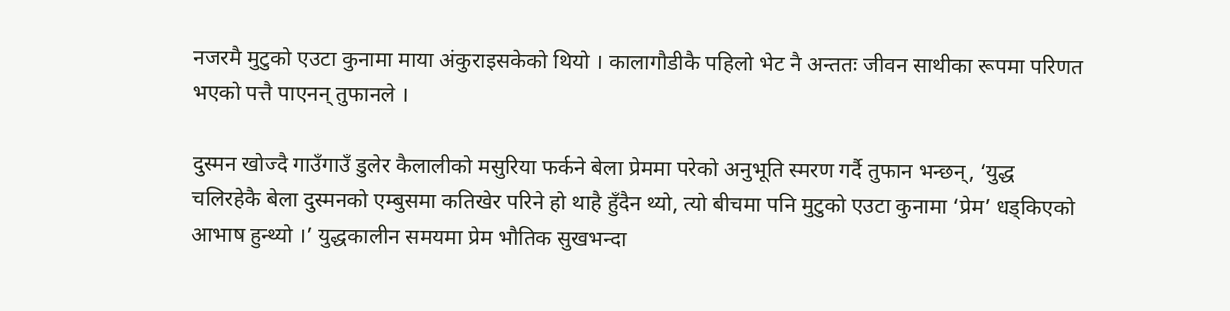नजरमै मुटुको एउटा कुनामा माया अंकुराइसकेको थियो । कालागौडीकै पहिलो भेट नै अन्ततः जीवन साथीका रूपमा परिणत भएको पत्तै पाएनन् तुफानले ।

दुस्मन खोज्दै गाउँगाउँ डुलेर कैलालीको मसुरिया फर्कने बेला प्रेममा परेको अनुभूति स्मरण गर्दै तुफान भन्छन्, ‘युद्ध चलिरहेकै बेला दुस्मनको एम्बुसमा कतिखेर परिने हो थाहै हुँदैन थ्यो, त्यो बीचमा पनि मुटुको एउटा कुनामा ‘प्रेम’ धड्किएको आभाष हुन्थ्यो ।’ युद्धकालीन समयमा प्रेम भौतिक सुखभन्दा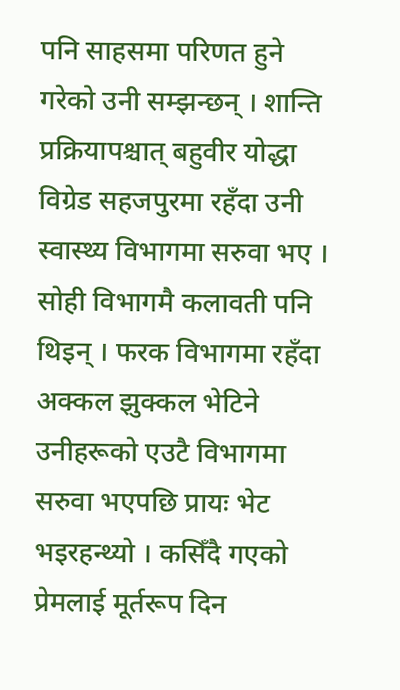पनि साहसमा परिणत हुने गरेको उनी सम्झन्छन् । शान्ति प्रक्रियापश्चात् बहुवीर योद्धा विग्रेड सहजपुरमा रहँदा उनी स्वास्थ्य विभागमा सरुवा भए । सोही विभागमै कलावती पनि थिइन् । फरक विभागमा रहँदा अक्कल झुक्कल भेटिने उनीहरूको एउटै विभागमा सरुवा भएपछि प्रायः भेट भइरहन्थ्यो । कसिँदै गएको प्रेमलाई मूर्तरूप दिन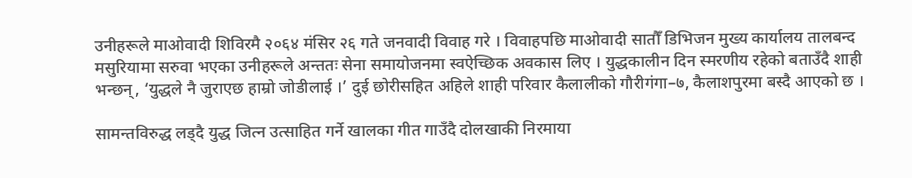उनीहरूले माओवादी शिविरमै २०६४ मंसिर २६ गते जनवादी विवाह गरे । विवाहपछि माओवादी सातौँ डिभिजन मुख्य कार्यालय तालबन्द मसुरियामा सरुवा भएका उनीहरूले अन्ततः सेना समायोजनमा स्वऐच्छिक अवकास लिए । युद्धकालीन दिन स्मरणीय रहेको बताउँदै शाही भन्छन्, ‘युद्धले नै जुराएछ हाम्रो जोडीलाई ।’ दुई छोरीसहित अहिले शाही परिवार कैलालीको गौरीगंगा–७, कैलाशपुरमा बस्दै आएको छ ।

सामन्तविरुद्ध लड्दै युद्ध जित्न उत्साहित गर्ने खालका गीत गाउँदै दोलखाकी निरमाया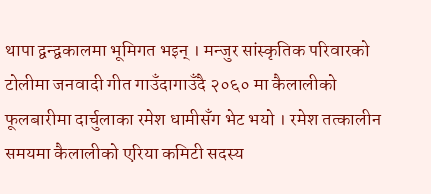थापा द्वन्द्वकालमा भूमिगत भइन् । मन्जुर सांस्कृतिक परिवारको टोलीमा जनवादी गीत गाउँदागाउँदै २०६० मा कैलालीको फूलबारीमा दार्चुलाका रमेश धामीसँग भेट भयो । रमेश तत्कालीन समयमा कैलालीको एरिया कमिटी सदस्य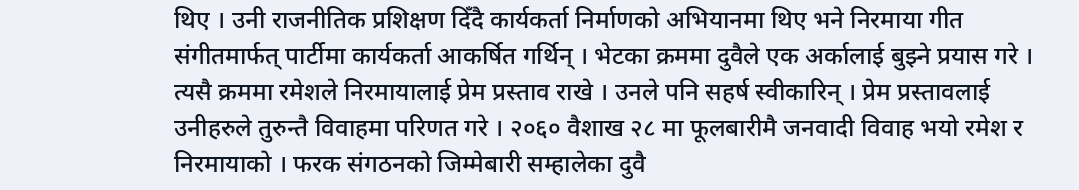थिए । उनी राजनीतिक प्रशिक्षण दिँदै कार्यकर्ता निर्माणको अभियानमा थिए भने निरमाया गीत संगीतमार्फत् पार्टीमा कार्यकर्ता आकर्षित गर्थिन् । भेटका क्रममा दुवैले एक अर्कालाई बुझ्ने प्रयास गरे । त्यसै क्रममा रमेशले निरमायालाई प्रेम प्रस्ताव राखे । उनले पनि सहर्ष स्वीकारिन् । प्रेम प्रस्तावलाई उनीहरुले तुरुन्तै विवाहमा परिणत गरे । २०६० वैशाख २८ मा फूलबारीमै जनवादी विवाह भयो रमेश र निरमायाको । फरक संगठनको जिम्मेबारी सम्हालेका दुवै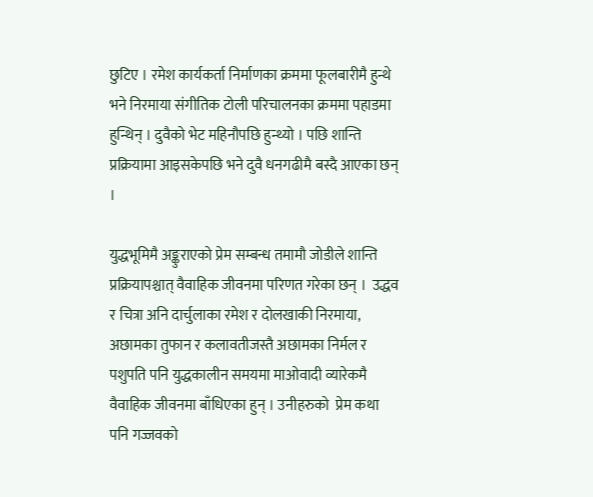छुटिए । रमेश कार्यकर्ता निर्माणका क्रममा फूलबारीमै हुन्थे भने निरमाया संगीतिक टोली परिचालनका क्रममा पहाडमा हुन्थिन् । दुवैको भेट महिनौपछि हुन्थ्यो । पछि शान्ति प्रक्रियामा आइसकेपछि भने दुवै धनगढीमै बस्दै आएका छन् ।

युद्धभूमिमै अङ्कुराएको प्रेम सम्बन्ध तमामौ जोडीले शान्ति प्रक्रियापश्चात् वैवाहिक जीवनमा परिणत गरेका छन् ।  उद्धव र चित्रा अनि दार्चुलाका रमेश र दोलखाकी निरमाया, अछामका तुफान र कलावतीजस्तै अछामका निर्मल र पशुपति पनि युद्धकालीन समयमा माओवादी व्यारेकमै वैवाहिक जीवनमा बाँधिएका हुन् । उनीहरुको  प्रेम कथा पनि गज्जवको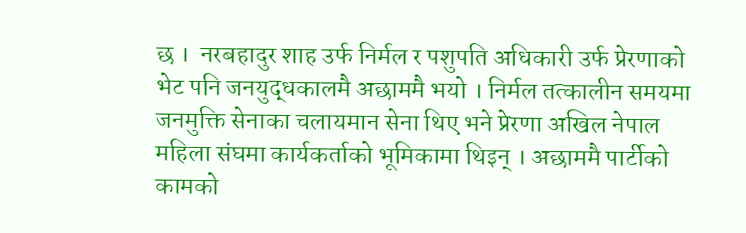छ ।  नरबहादुर शाह उर्फ निर्मल र पशुपति अधिकारी उर्फ प्रेरणाको भेट पनि जनयुद्धकालमै अछाममै भयो । निर्मल तत्कालीन समयमा जनमुक्ति सेनाका चलायमान सेना थिए भने प्रेरणा अखिल नेपाल महिला संघमा कार्यकर्ताको भूमिकामा थिइन् । अछाममै पार्टीको कामको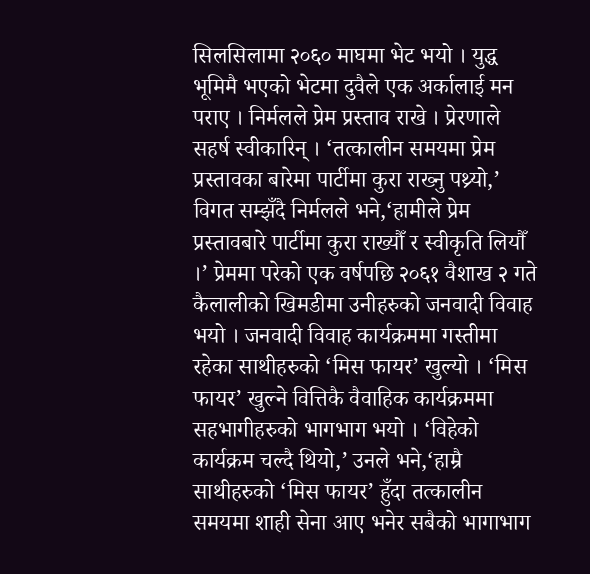सिलसिलामा २०६० माघमा भेट भयो । युद्ध भूमिमै भएको भेटमा दुवैले एक अर्कालाई मन पराए । निर्मलले प्रेम प्रस्ताव राखे । प्रेरणाले सहर्ष स्वीकारिन् । ‘तत्कालीन समयमा प्रेम प्रस्तावका बारेमा पार्टीमा कुरा राख्नु पथ्र्यो,’ विगत सम्झँदै निर्मलले भने,‘हामीले प्रेम प्रस्तावबारे पार्टीमा कुरा राख्यौँ र स्वीकृति लियौँ ।’ प्रेममा परेको एक वर्षपछि २०६१ वैशाख २ गते कैलालीको खिमडीमा उनीहरुको जनवादी विवाह भयो । जनवादी विवाह कार्यक्रममा गस्तीमा रहेका साथीहरुको ‘मिस फायर’ खुल्यो । ‘मिस फायर’ खुल्ने वित्तिकै वैवाहिक कार्यक्रममा सहभागीहरुको भागभाग भयो । ‘विहेको कार्यक्रम चल्दै थियो,’ उनले भने,‘हाम्रै साथीहरुको ‘मिस फायर’ हुँदा तत्कालीन समयमा शाही सेना आए भनेर सबैको भागाभाग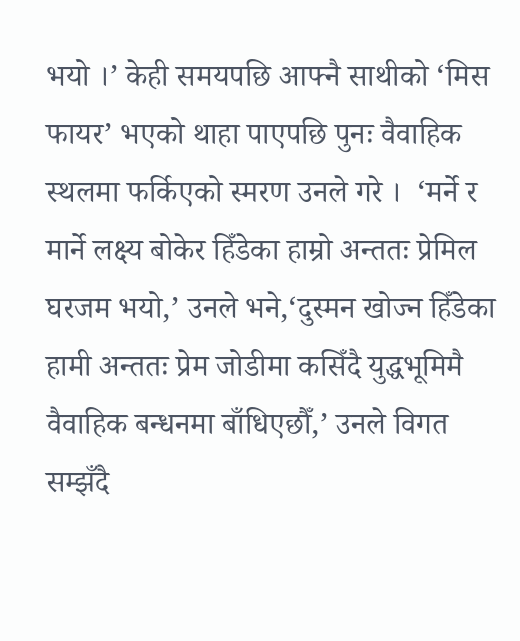भयो ।’ केही समयपछि आफ्नै साथीको ‘मिस फायर’ भएको थाहा पाएपछि पुनः वैवाहिक स्थलमा फर्किएको स्मरण उनले गरे ।  ‘मर्ने र मार्ने लक्ष्य बोकेर हिँडेका हाम्रो अन्ततः प्रेमिल घरजम भयो,’ उनले भने,‘दुस्मन खोज्न हिँडेका हामी अन्ततः प्रेम जोडीमा कसिँदै युद्धभूमिमै वैवाहिक बन्धनमा बाँधिएछौँ,’ उनले विगत सम्झँदै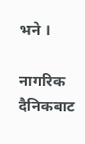भने ।

नागरिक दैनिकबाट